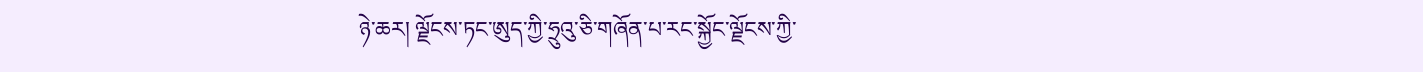ཉེ་ཆར། ལྗོངས་ཏང་ཨུད་ཀྱི་ཧྲུའུ་ཅི་གཞོན་པ་རང་སྐྱོང་ལྗོངས་ཀྱི་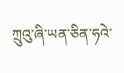ཀྲུའུ་ཞི་ཡན་ཅིན་ཧའེ་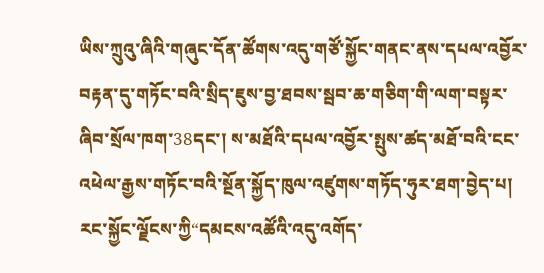ཡིས་ཀྲུའུ་ཞིའི་གཞུང་དོན་ཚོགས་འདུ་གཙོ་སྐྱོང་གནང་ནས་དཔལ་འབྱོར་བརྟན་དུ་གཏོང་བའི་སྲིད་ཇུས་བྱ་ཐབས་སྦབ་ཆ་གཅིག་གི་ལག་བསྟར་ཞིབ་སྲོལ་ཁག་38དང་། ས་མཐོའི་དཔལ་འབྱོར་སྤུས་ཚད་མཐོ་བའི་ངང་འཕེལ་རྒྱས་གཏོང་བའི་སྔོན་སྐྱོད་ཁུལ་འཛུགས་གཏོད་ཧུར་ཐག་བྱེད་པ། རང་སྐྱོང་ལྗོངས་ཀྱི“དམངས་འཚོའི་འདུ་འགོད་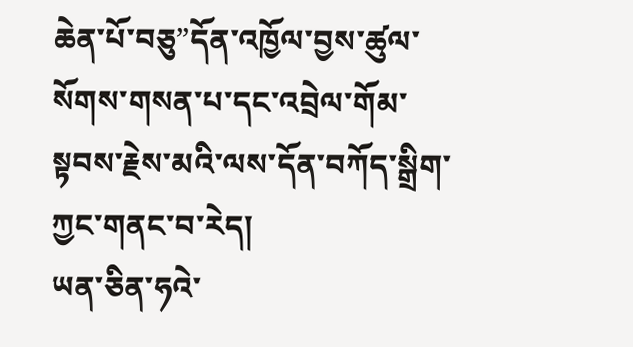ཆེན་པོ་བཅུ”དོན་འཁྱོལ་བྱས་ཚུལ་སོགས་གསན་པ་དང་འབྲེལ་གོམ་སྟབས་རྗེས་མའི་ལས་དོན་བཀོད་སྒྲིག་ཀྱང་གནང་བ་རེད།
ཡན་ཅིན་ཧའེ་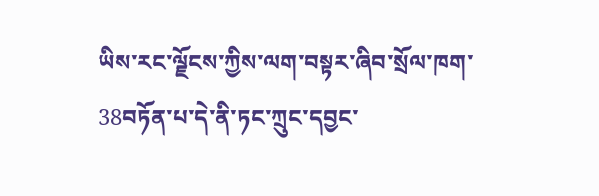ཡིས་རང་ལྗོངས་ཀྱིས་ལག་བསྟར་ཞིབ་སྲོལ་ཁག་38བཏོན་པ་དེ་ནི་ཏང་ཀྲུང་དབྱང་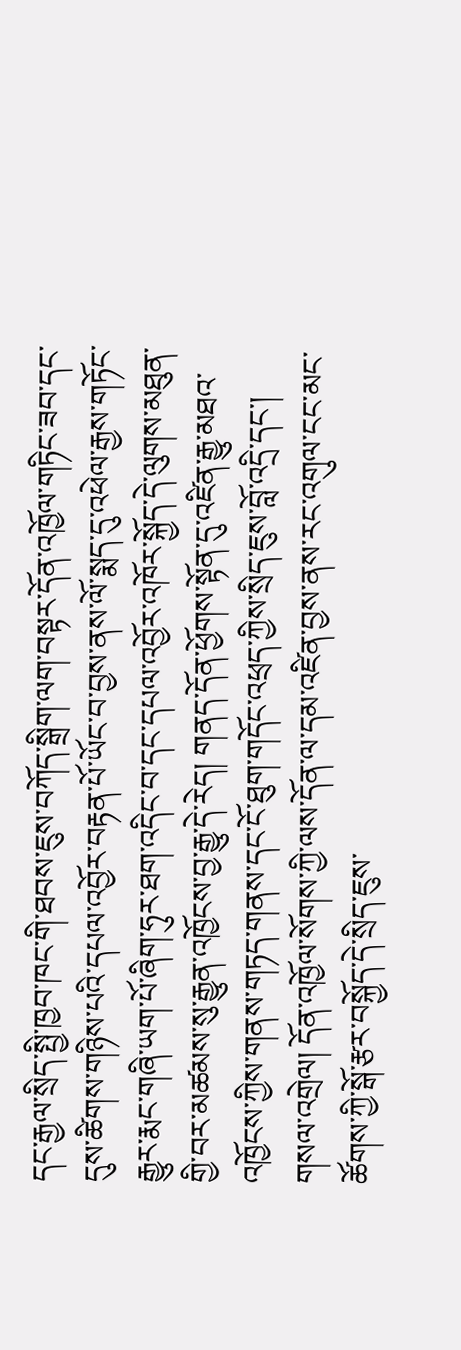དང་རྒྱལ་སྲིད་སྤྱི་ཁྱབ་ཁང་གི་ཐབས་ཇུས་བཀོད་སྒྲིག་ལག་བསྟར་དོན་འཁྱོལ་གཏིང་ཟབ་དང་དུས་ཚིགས་གཉིས་པའི་དཔལ་འབྱོར་བརྟན་པོ་ཡོང་བ་བྱས་ནས་ལོ་སྨད་དུ་འཕེལ་རྒྱས་གཏོང་རྒྱུར་རྨང་གཞི་ཡག་པོ་ཞིག་ཧུར་ཐག་འདིང་བ་དང་དཔལ་འབྱོར་འཁོར་སྐྱོད་དེ་ལུགས་མཐུན་གྱི་བར་མཚམས་སུ་རྒྱུན་འཁྱོངས་བྱ་རྒྱུ་དེ་རེད། གནད་དོན་ཕྱོགས་སྟོན་དུ་འཛིན་རྒྱུ་མཐའ་འཁྱོངས་ཀྱིས་གནས་གཏད་གནས་དང་ངོ་ཐུག་གདོང་འཕྲད་ཀྱིས་སྲིད་ཇུས་བློ་འདྲི་དང་། གསལ་འགྲེལ། དོན་འཁྱོལ་སོགས་ཀྱི་ལས་དོན་ལ་དམ་འཛིན་བྱས་ནས་རང་འགུལ་ངང་མང་ཚོགས་ཀྱི་སྒོ་རྩར་བསྐྱོད་དེ་སྲིད་ཇུས་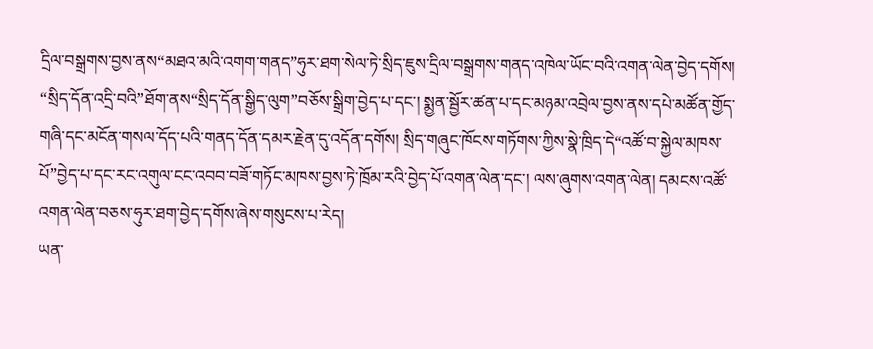དྲིལ་བསྒྲགས་བྱས་ནས“མཐའ་མའི་འགག་གནད”ཧུར་ཐག་སེལ་ཏེ་སྲིད་ཇུས་དྲིལ་བསྒྲགས་གནད་འཁེལ་ཡོང་བའི་འགན་ལེན་བྱེད་དགོས། “སྲིད་དོན་འདྲི་བའི”ཐོག་ནས“སྲིད་དོན་སྒྱིད་ལུག”བཅོས་སྒྲིག་བྱེད་པ་དང་། སྨྱན་སྦྱོར་ཚན་པ་དང་མཉམ་འབྲེལ་བྱས་ནས་དཔེ་མཚོན་གྱོད་གཞི་དང་མངོན་གསལ་དོད་པའི་གནད་དོན་དམར་རྗེན་དུ་འདོན་དགོས། སྲིད་གཞུང་ཁོངས་གཏོགས་ཀྱིས་སྣེ་ཁྲིད་དེ“འཚོ་བ་སྐྱེལ་མཁས་པོ”བྱེད་པ་དང་རང་འགུལ་ངང་འབབ་བཟོ་གཏོང་མཁས་བྱས་ཏེ་ཁྲོམ་རའི་བྱེད་པོ་འགན་ལེན་དང་། ལས་ཞུགས་འགན་ལེན། དམངས་འཚོ་འགན་ལེན་བཅས་ཧུར་ཐག་བྱེད་དགོས་ཞེས་གསུངས་པ་རེད།
ཡན་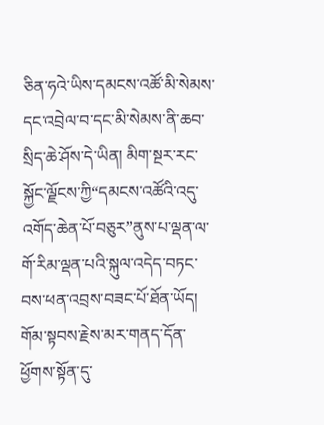ཅིན་ཧའེ་ཡིས་དམངས་འཚོ་མི་སེམས་དང་འབྲེལ་བ་དང་མི་སེམས་ནི་ཆབ་སྲིད་ཆེ་ཤོས་དེ་ཡིན། མིག་སྔར་རང་སྐྱོང་ལྗོངས་ཀྱི“དམངས་འཚོའི་འདུ་འགོད་ཆེན་པོ་བཅུར”ནུས་པ་ལྡན་ལ་གོ་རིམ་ལྡན་པའི་སྐུལ་འདེད་བཏང་བས་ཕན་འབྲས་བཟང་པོ་ཐོན་ཡོད། གོམ་སྟབས་རྗེས་མར་གནད་དོན་ཕྱོགས་སྟོན་དུ་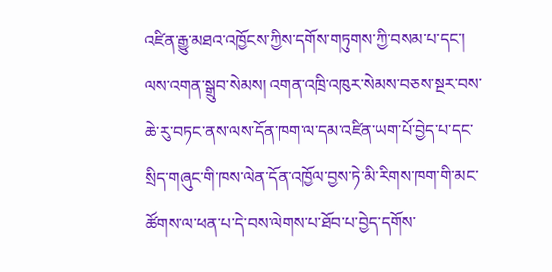འཛིན་རྒྱུ་མཐའ་འཁྱོངས་ཀྱིས་དགོས་གཏུགས་ཀྱི་བསམ་པ་དང་། ལས་འགན་སྒྲུབ་སེམས། འགན་འཁྲི་འཁུར་སེམས་བཅས་སྔར་བས་ཆེ་རུ་བཏང་ནས་ལས་དོན་ཁག་ལ་དམ་འཛིན་ཡག་པོ་བྱེད་པ་དང་སྲིད་གཞུང་གི་ཁས་ལེན་དོན་འཁྱོལ་བྱས་ཏེ་མི་རིགས་ཁག་གི་མང་ཚོགས་ལ་ཕན་པ་དེ་བས་ལེགས་པ་ཐོབ་པ་བྱེད་དགོས་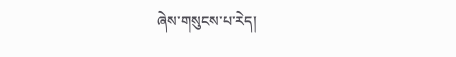ཞེས་གསུངས་པ་རེད།